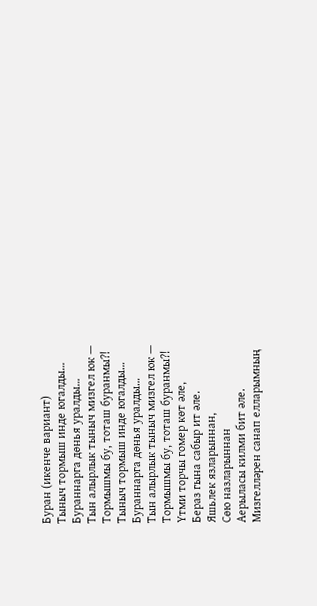Буран (икенче вариант)
Тыныч тормыш инде югалды…
Бураннарга дөнья уралды…
Тын алырлык тыныч мизгел юк —
Тормышмы бу, тоташ буранмы?!
Тыныч тормыш инде югалды…
Бураннарга дөнья уралды…
Тын алырлык тыныч мизгел юк —
Тормышмы бу, тоташ буранмы?!
Үтми торчы гомер көт әле,
Бераз гына сабыр ит әле.
Яшьлек язларыннан,
Сөю назларыннан
Аерыласы килми бит әле.
Мизгелләрен санап елларымның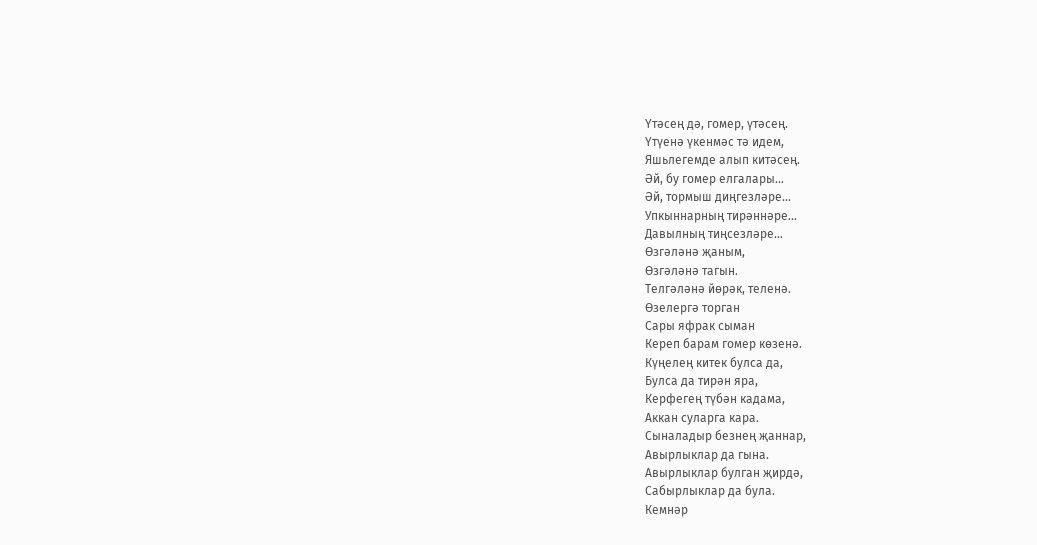Үтәсең дә, гомер, үтәсең.
Үтүенә үкенмәс тә идем,
Яшьлегемде алып китәсең.
Әй, бу гомер елгалары…
Әй, тормыш диңгезләре…
Упкыннарның тирәннәре…
Давылның тиңсезләре…
Өзгәләнә җаным,
Өзгәләнә тагын.
Телгәләнә йөрәк, теленә.
Өзелергә торган
Сары яфрак сыман
Кереп барам гомер көзенә.
Күңелең китек булса да,
Булса да тирән яра,
Керфегең түбән кадама,
Аккан суларга кара.
Сыналадыр безнең җаннар,
Авырлыклар да гына.
Авырлыклар булган җирдә,
Сабырлыклар да була.
Кемнәр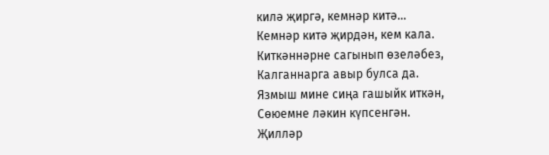килә җиргә, кемнәр китә…
Кемнәр китә җирдән, кем кала.
Киткәннәрне сагынып өзеләбез,
Калганнарга авыр булса да.
Язмыш мине сиңа гашыйк иткән,
Сөюемне ләкин күпсенгән.
Җилләр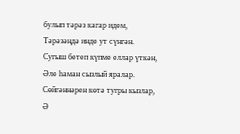булып тәрәз кагар идем,
Тәрәзәңдә инде ут сүнгән.
Сугыш бетеп күпме еллар үткән,
Әле һаман сызлый яралар.
Сөйгәннәрен көтә тугры кызлар,
Ә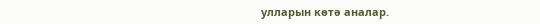улларын көтә аналар.